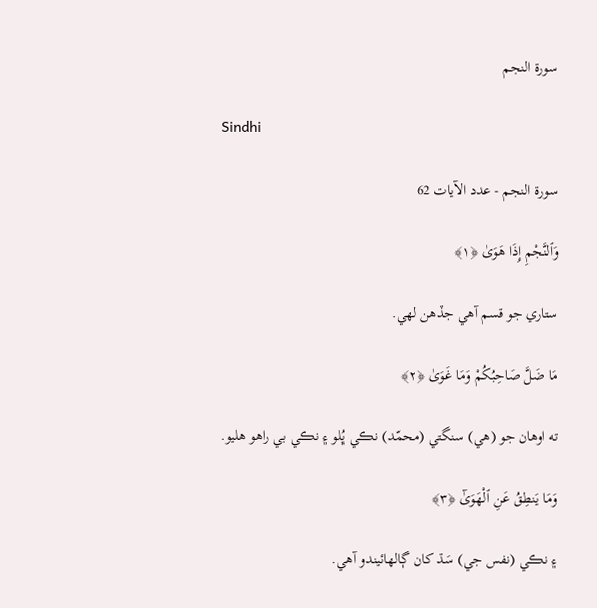سورة النجم

Sindhi

سورة النجم - عدد الآيات 62

وَٱلنَّجْمِ إِذَا هَوَىٰ ﴿١﴾

ستاري جو قسم آھي جڏھن لھي.

مَا ضَلَّ صَاحِبُكُمْ وَمَا غَوَىٰ ﴿٢﴾

ته اوھان جو (ھي) سنگتي (محمّد) نڪي ڀُلو ۽ نڪي بي راھو ھليو.

وَمَا يَنطِقُ عَنِ ٱلْهَوَىٰٓ ﴿٣﴾

۽ نڪي (نفس جي) سَڌ کان ڳالھائيندو آھي.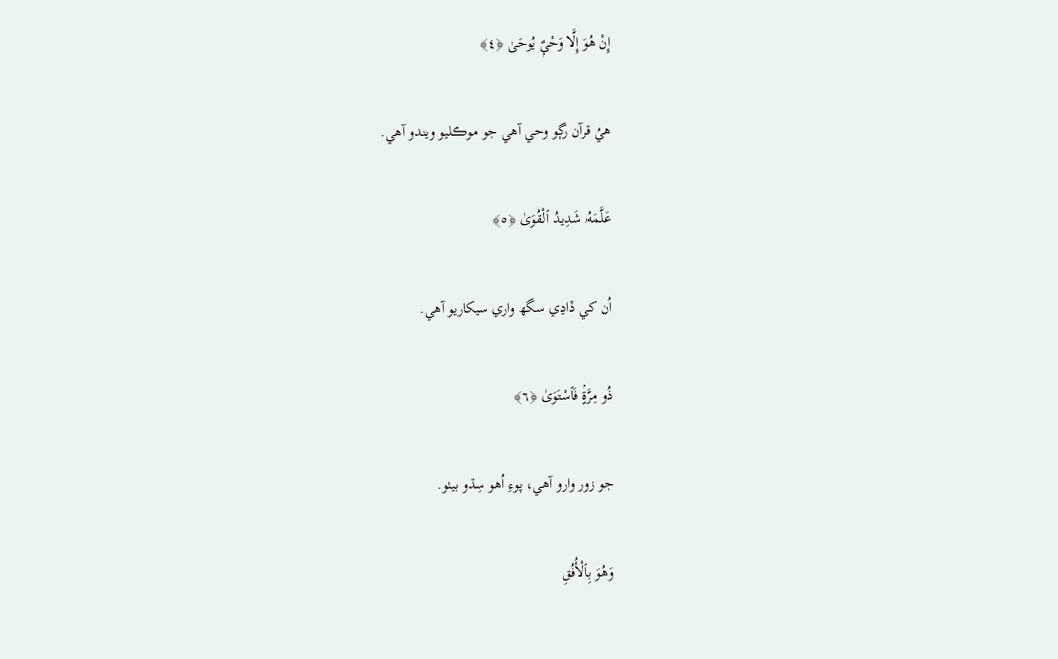إِنْ هُوَ إِلَّا وَحْىٌۭ يُوحَىٰ ﴿٤﴾

ھيُ قرآن رڳو وحي آھي جو موڪليو ويندو آھي.

عَلَّمَهُۥ شَدِيدُ ٱلْقُوَىٰ ﴿٥﴾

اُن کي ڏاڍي سگھ واري سيکاريو آھي.

ذُو مِرَّةٍۢ فَٱسْتَوَىٰ ﴿٦﴾

جو زور وارو آھي، پوءِ اُھو سِڌو بيٺو.

وَهُوَ بِٱلْأُفُقِ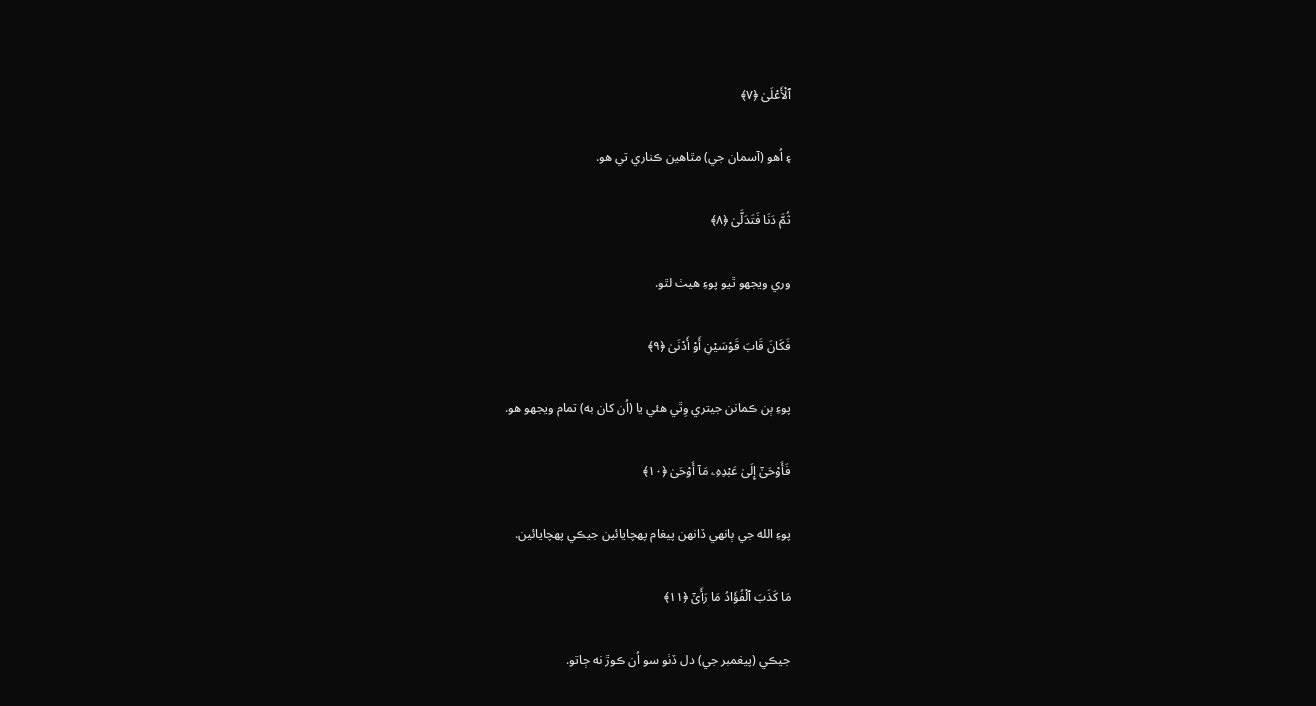ٱلْأَعْلَىٰ ﴿٧﴾

۽ اُھو (آسمان جي) مٿاھين ڪناري تي ھو.

ثُمَّ دَنَا فَتَدَلَّىٰ ﴿٨﴾

وري ويجھو ٿيو پوءِ ھيٺ لٿو.

فَكَانَ قَابَ قَوْسَيْنِ أَوْ أَدْنَىٰ ﴿٩﴾

پوءِ ٻن ڪمانن جيتري وِٿي ھئي يا (اُن کان به) تمام ويجھو ھو.

فَأَوْحَىٰٓ إِلَىٰ عَبْدِهِۦ مَآ أَوْحَىٰ ﴿١٠﴾

پوءِ الله جي ٻانھي ڏانھن پيغام پھچايائين جيڪي پھچايائين.

مَا كَذَبَ ٱلْفُؤَادُ مَا رَأَىٰٓ ﴿١١﴾

جيڪي (پيغمبر جي) دل ڏٺو سو اُن ڪوڙ نه ڄاتو.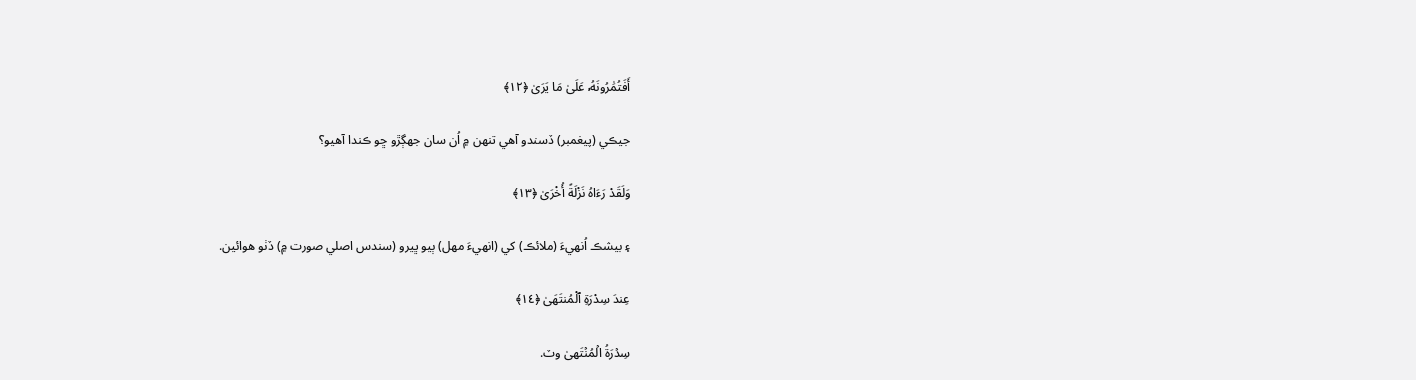أَفَتُمَٰرُونَهُۥ عَلَىٰ مَا يَرَىٰ ﴿١٢﴾

جيڪي (پيغمبر) ڏسندو آھي تنھن ۾ اُن سان جھڳڙو ڇو ڪندا آھيو؟

وَلَقَدْ رَءَاهُ نَزْلَةً أُخْرَىٰ ﴿١٣﴾

۽ بيشڪ اُنھيءَ (ملائڪ) کي (انھيءَ مھل) ٻيو ڀيرو (سندس اصلي صورت ۾) ڏٺو ھوائين.

عِندَ سِدْرَةِ ٱلْمُنتَهَىٰ ﴿١٤﴾

سِدۡرَةُ الۡمُنۡتَھىٰ وٽ.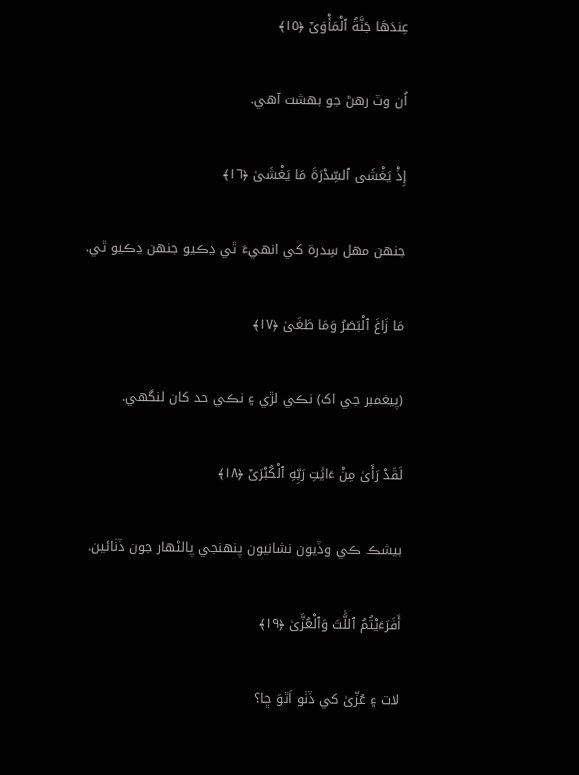عِندَهَا جَنَّةُ ٱلْمَأْوَىٰٓ ﴿١٥﴾

اُن وٽ رھڻ جو بھشت آھي.

إِذْ يَغْشَى ٱلسِّدْرَةَ مَا يَغْشَىٰ ﴿١٦﴾

جنھن مھل سِدرة کي انھيءَ ٿي ڍڪيو جنھن ڍڪيو ٿي.

مَا زَاغَ ٱلْبَصَرُ وَمَا طَغَىٰ ﴿١٧﴾

(پيغمبر جي اک) نڪي لڙي ۽ نڪي حد کان لنگھي.

لَقَدْ رَأَىٰ مِنْ ءَايَٰتِ رَبِّهِ ٱلْكُبْرَىٰٓ ﴿١٨﴾

بيشڪ ڪي وڏيون نشانيون پنھنجي پالڻھار جون ڏٺائين.

أَفَرَءَيْتُمُ ٱللَّٰتَ وَٱلْعُزَّىٰ ﴿١٩﴾

لات ۽ عُزّىٰ کي ڏٺو اَٿوَ ڇا؟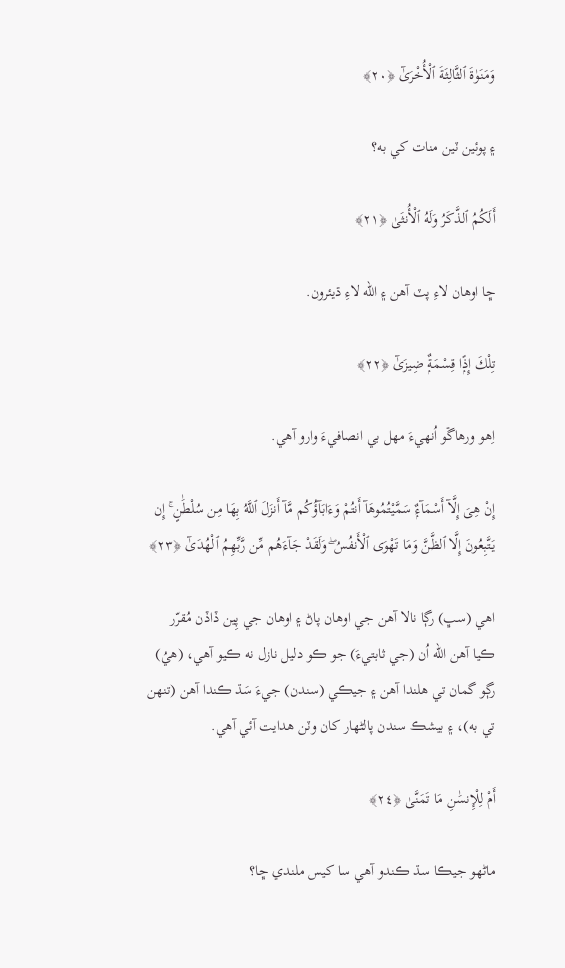وَمَنَوٰةَ ٱلثَّالِثَةَ ٱلْأُخْرَىٰٓ ﴿٢٠﴾

۽ پوئين ٽين منات کي به؟

أَلَكُمُ ٱلذَّكَرُ وَلَهُ ٱلْأُنثَىٰ ﴿٢١﴾

ڇا اوھان لاءِ پٽ آھن ۽ الله لاءِ ڌيئرون.

تِلْكَ إِذًۭا قِسْمَةٌۭ ضِيزَىٰٓ ﴿٢٢﴾

اِھو ورھاڱو اُنھيءَ مھل بي انصافيءَ وارو آھي.

إِنْ هِىَ إِلَّآ أَسْمَآءٌۭ سَمَّيْتُمُوهَآ أَنتُمْ وَءَابَآؤُكُم مَّآ أَنزَلَ ٱللَّهُ بِهَا مِن سُلْطَٰنٍ ۚ إِن يَتَّبِعُونَ إِلَّا ٱلظَّنَّ وَمَا تَهْوَى ٱلْأَنفُسُ ۖ وَلَقَدْ جَآءَهُم مِّن رَّبِّهِمُ ٱلْهُدَىٰٓ ﴿٢٣﴾

اھي (سڀ) رڳا نالا آھن جي اوھان پاڻ ۽ اوھان جي پِين ڏاڏن مُقرّر ڪيا آھن الله اُن (جي ثابتيءَ) جو ڪو دليل نازل نه ڪيو آھي، (ھيُ) رڳو گمان تي ھلندا آھن ۽ جيڪي (سندن) جيءَ سَڌ ڪندا آھن (تنھن تي به)، ۽ بيشڪ سندن پالڻھار کان وٽن ھدايت آئي آھي.

أَمْ لِلْإِنسَٰنِ مَا تَمَنَّىٰ ﴿٢٤﴾

ماڻھو جيڪا سڌ ڪندو آھي سا کيس ملندي ڇا؟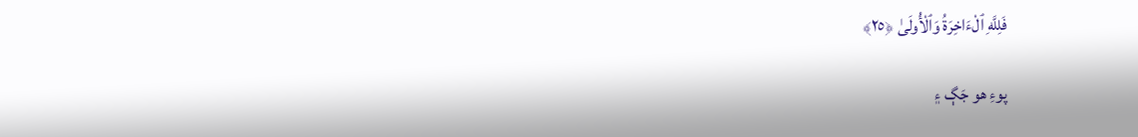فَلِلَّهِ ٱلْءَاخِرَةُ وَٱلْأُولَىٰ ﴿٢٥﴾

پوءِ ھو جَڳ ۽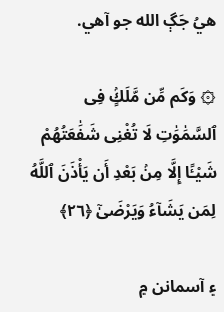ھيُ جَڳ الله جو آھي.

۞ وَكَم مِّن مَّلَكٍۢ فِى ٱلسَّمَٰوَٰتِ لَا تُغْنِى شَفَٰعَتُهُمْ شَيْـًٔا إِلَّا مِنۢ بَعْدِ أَن يَأْذَنَ ٱللَّهُ لِمَن يَشَآءُ وَيَرْضَىٰٓ ﴿٢٦﴾

۽ آسمانن ۾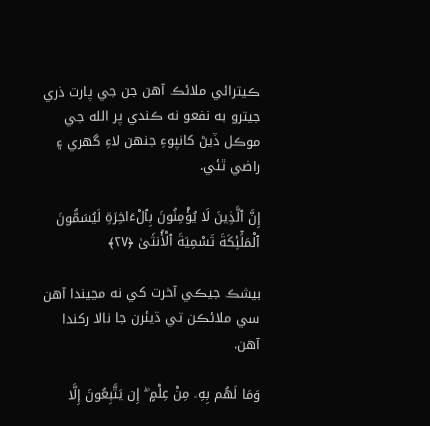ڪيترائي ملائڪ آھن جن جي پارت ذري جيترو به نفعو نه ڪندي پر الله جي موڪل ڏيڻ کانپوءِ جنھن لاءِ گھري ۽ راضي ٿئي.

إِنَّ ٱلَّذِينَ لَا يُؤْمِنُونَ بِٱلْءَاخِرَةِ لَيُسَمُّونَ ٱلْمَلَٰٓئِكَةَ تَسْمِيَةَ ٱلْأُنثَىٰ ﴿٢٧﴾

بيشڪ جيڪي آخرت کي نه مڃيندا آھن سي ملائڪن تي ڌيئرن جا نالا رکندا آھن.

وَمَا لَهُم بِهِۦ مِنْ عِلْمٍ ۖ إِن يَتَّبِعُونَ إِلَّا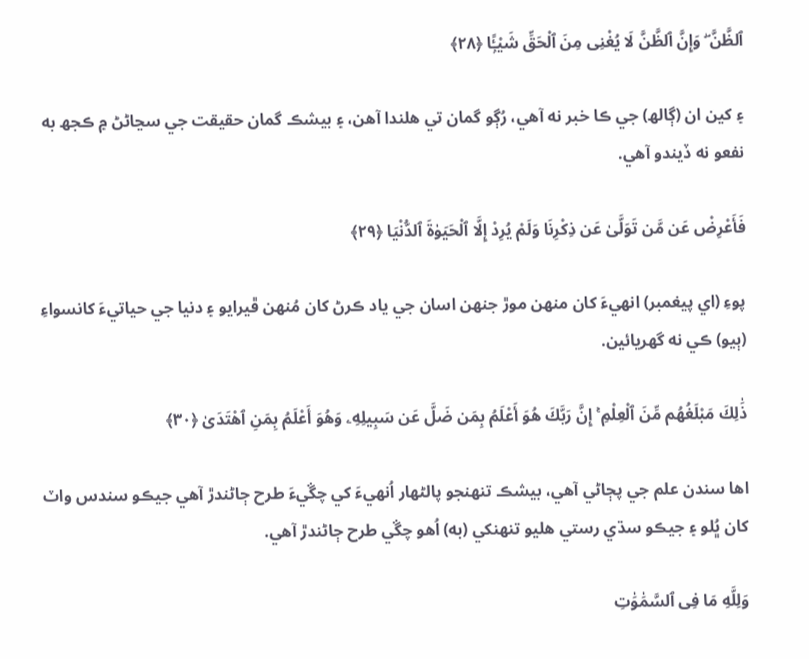ٱلظَّنَّ ۖ وَإِنَّ ٱلظَّنَّ لَا يُغْنِى مِنَ ٱلْحَقِّ شَيْـًۭٔا ﴿٢٨﴾

۽ کين ان (ڳالھ) جي ڪا خبر نه آھي، رُڳو گمان تي ھلندا آھن، ۽ بيشڪ گمان حقيقت جي سڃاڻڻ ۾ ڪجھ به نفعو نه ڏيندو آھي.

فَأَعْرِضْ عَن مَّن تَوَلَّىٰ عَن ذِكْرِنَا وَلَمْ يُرِدْ إِلَّا ٱلْحَيَوٰةَ ٱلدُّنْيَا ﴿٢٩﴾

پوءِ (اي پيغمبر) انھيءَ کان منھن موڙ جنھن اسان جي ياد ڪرڻ کان مُنھن ڦيرايو ۽ دنيا جي حياتيءَ کانسواءِ (ٻيو) ڪي نه گھريائين.

ذَٰلِكَ مَبْلَغُهُم مِّنَ ٱلْعِلْمِ ۚ إِنَّ رَبَّكَ هُوَ أَعْلَمُ بِمَن ضَلَّ عَن سَبِيلِهِۦ وَهُوَ أَعْلَمُ بِمَنِ ٱهْتَدَىٰ ﴿٣٠﴾

اھا سندن علم جي پڄاڻي آھي، بيشڪ تنھنجو پالڻھار اُنھيءَ کي چڱيءَ طرح ڄاڻندڙ آھي جيڪو سندس واٽ کان ڀُلو ۽ جيڪو سڌي رستي ھليو تنھنکي (به) اُھو چڱي طرح ڄاڻندڙ آھي.

وَلِلَّهِ مَا فِى ٱلسَّمَٰوَٰتِ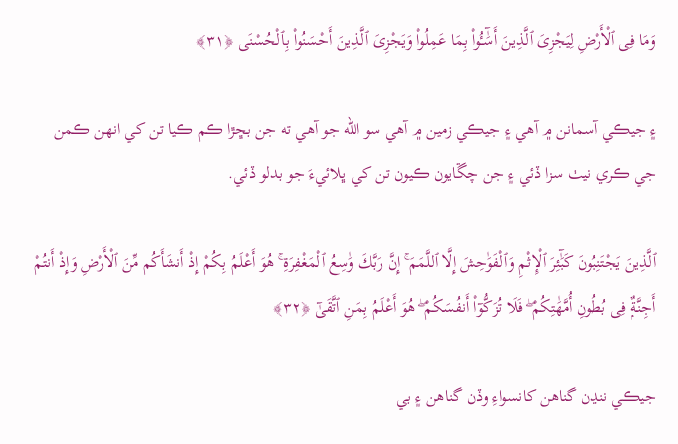وَمَا فِى ٱلْأَرْضِ لِيَجْزِىَ ٱلَّذِينَ أَسَٰٓـُٔواْ بِمَا عَمِلُواْ وَيَجْزِىَ ٱلَّذِينَ أَحْسَنُواْ بِٱلْحُسْنَى ﴿٣١﴾

۽ جيڪي آسمانن ۾ آھي ۽ جيڪي زمين ۾ آھي سو الله جو آھي ته جن بڇڙا ڪم ڪيا تن کي انھن ڪمن جي ڪري نيٺ سزا ڏئي ۽ جن چڱايون ڪيون تن کي ڀلائيءَ جو بدلو ڏئي.

ٱلَّذِينَ يَجْتَنِبُونَ كَبَٰٓئِرَ ٱلْإِثْمِ وَٱلْفَوَٰحِشَ إِلَّا ٱللَّمَمَ ۚ إِنَّ رَبَّكَ وَٰسِعُ ٱلْمَغْفِرَةِ ۚ هُوَ أَعْلَمُ بِكُمْ إِذْ أَنشَأَكُم مِّنَ ٱلْأَرْضِ وَإِذْ أَنتُمْ أَجِنَّةٌۭ فِى بُطُونِ أُمَّهَٰتِكُمْ ۖ فَلَا تُزَكُّوٓاْ أَنفُسَكُمْ ۖ هُوَ أَعْلَمُ بِمَنِ ٱتَّقَىٰٓ ﴿٣٢﴾

جيڪي ننڍن گناھن کانسواءِ وڏن گناھن ۽ بي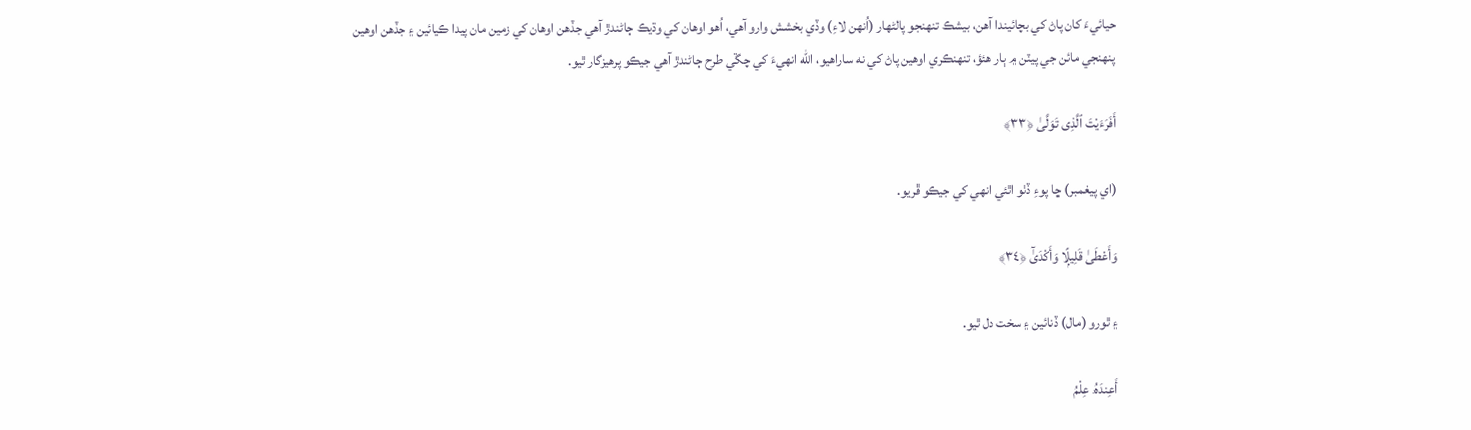حيائيءَ کان پاڻ کي بچائيندا آھن، بيشڪ تنھنجو پالڻھار (اُنھن لاءِ) وڏي بخشش وارو آھي، اُھو اوھان کي وڌيڪ ڄاڻندڙ آھي جڏھن اوھان کي زمين مان پيدا ڪيائين ۽ جڏھن اوھين پنھنجي مائن جي پيٽن ۾ ٻار ھئؤ، تنھنڪري اوھين پاڻ کي نه ساراھيو، الله انھيءَ کي چڱي طرح ڄاڻندڙ آھي جيڪو پرھيزگار ٿيو.

أَفَرَءَيْتَ ٱلَّذِى تَوَلَّىٰ ﴿٣٣﴾

(اي پيغمبر) ڇا پوءِ ڏٺو اٿئي انھي کي جيڪو ڦريو.

وَأَعْطَىٰ قَلِيلًۭا وَأَكْدَىٰٓ ﴿٣٤﴾

۽ ٿورو (مال) ڏنائين ۽ سخت دل ٿيو.

أَعِندَهُۥ عِلْمُ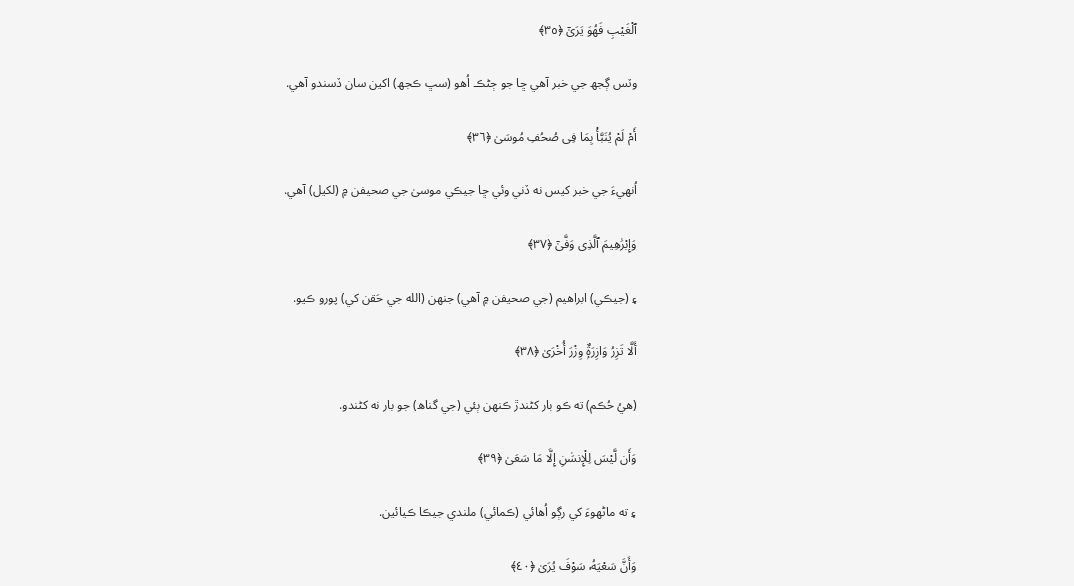ٱلْغَيْبِ فَهُوَ يَرَىٰٓ ﴿٣٥﴾

وٽس ڳجھ جي خبر آھي ڇا جو ڄڻڪ اُھو (سڀ ڪجھ) اکين سان ڏسندو آھي.

أَمْ لَمْ يُنَبَّأْ بِمَا فِى صُحُفِ مُوسَىٰ ﴿٣٦﴾

اُنھيءَ جي خبر کيس نه ڏني وئي ڇا جيڪي موسىٰ جي صحيفن ۾ (لکيل) آھي.

وَإِبْرَٰهِيمَ ٱلَّذِى وَفَّىٰٓ ﴿٣٧﴾

۽ (جيڪي) ابراھيم (جي صحيفن ۾ آھي) جنھن (الله جي حَقن کي) پورو ڪيو.

أَلَّا تَزِرُ وَازِرَةٌۭ وِزْرَ أُخْرَىٰ ﴿٣٨﴾

(ھيُ حُڪم) ته ڪو بار کڻندڙ ڪنھن ٻئي (جي گناھ) جو بار نه کڻندو.

وَأَن لَّيْسَ لِلْإِنسَٰنِ إِلَّا مَا سَعَىٰ ﴿٣٩﴾

۽ ته ماڻھوءَ کي رڳو اُھائي (ڪمائي) ملندي جيڪا ڪيائين.

وَأَنَّ سَعْيَهُۥ سَوْفَ يُرَىٰ ﴿٤٠﴾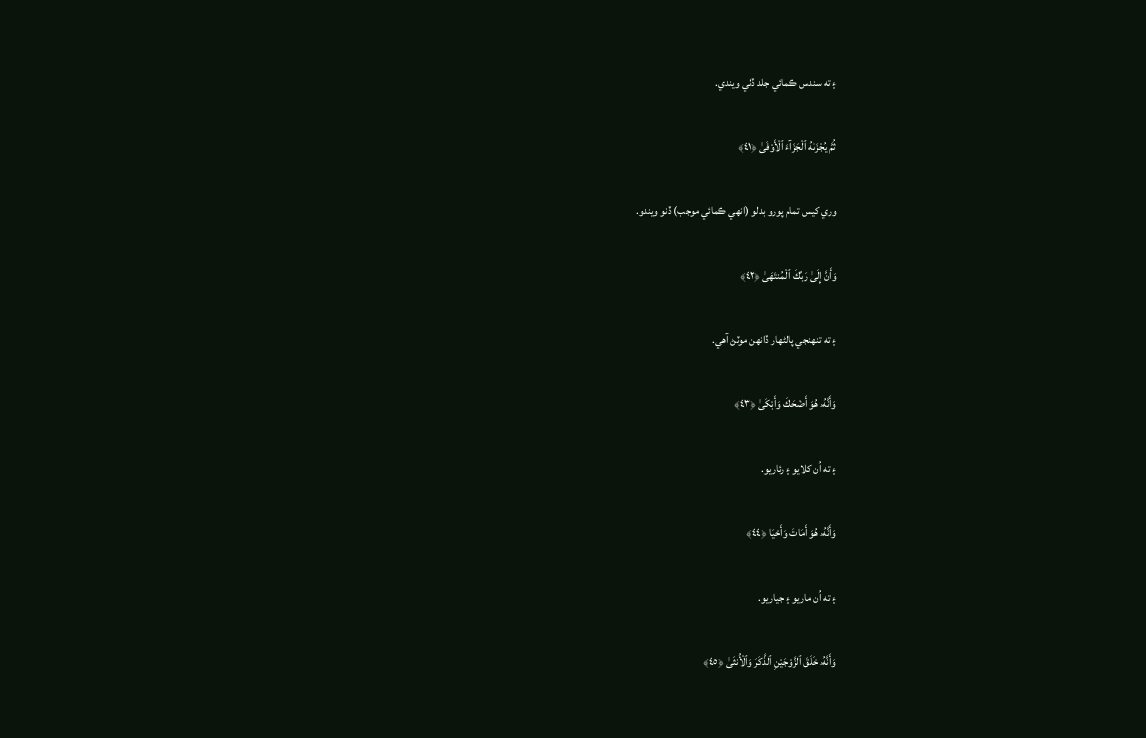۽ ته سندس ڪمائي جلد ڏٺي ويندي.

ثُمَّ يُجْزَىٰهُ ٱلْجَزَآءَ ٱلْأَوْفَىٰ ﴿٤١﴾

وري کيس تمام پورو بدلو (انھي ڪمائي موجب) ڏنو ويندو.

وَأَنَّ إِلَىٰ رَبِّكَ ٱلْمُنتَهَىٰ ﴿٤٢﴾

۽ ته تنھنجي پالڻھار ڏانھن موٽڻ آھي.

وَأَنَّهُۥ هُوَ أَضْحَكَ وَأَبْكَىٰ ﴿٤٣﴾

۽ ته اُن کلايو ۽ رئاريو.

وَأَنَّهُۥ هُوَ أَمَاتَ وَأَحْيَا ﴿٤٤﴾

۽ ته اُن ماريو ۽ جياريو.

وَأَنَّهُۥ خَلَقَ ٱلزَّوْجَيْنِ ٱلذَّكَرَ وَٱلْأُنثَىٰ ﴿٤٥﴾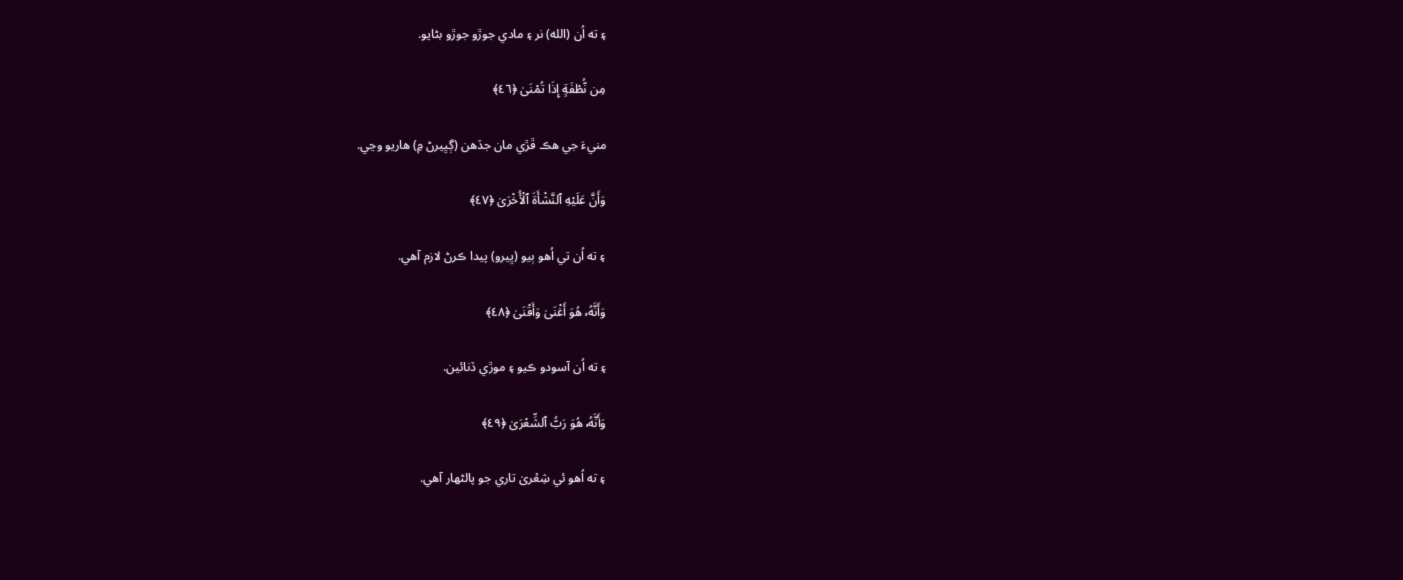۽ ته اُن (الله) نر ۽ مادي جوڙو جوڙو بڻايو.

مِن نُّطْفَةٍ إِذَا تُمْنَىٰ ﴿٤٦﴾

منيءَ جي ھڪ ڦڙي مان جڏھن (ڳڀيرڻ ۾) ھاريو وڃي.

وَأَنَّ عَلَيْهِ ٱلنَّشْأَةَ ٱلْأُخْرَىٰ ﴿٤٧﴾

۽ ته اُن تي اُھو ٻيو (ڀيرو) پيدا ڪرڻ لازم آھي.

وَأَنَّهُۥ هُوَ أَغْنَىٰ وَأَقْنَىٰ ﴿٤٨﴾

۽ ته اُن آسودو ڪيو ۽ موڙي ڏنائين.

وَأَنَّهُۥ هُوَ رَبُّ ٱلشِّعْرَىٰ ﴿٤٩﴾

۽ ته اُھو ئي شِعۡرىٰ تاري جو پالڻھار آھي.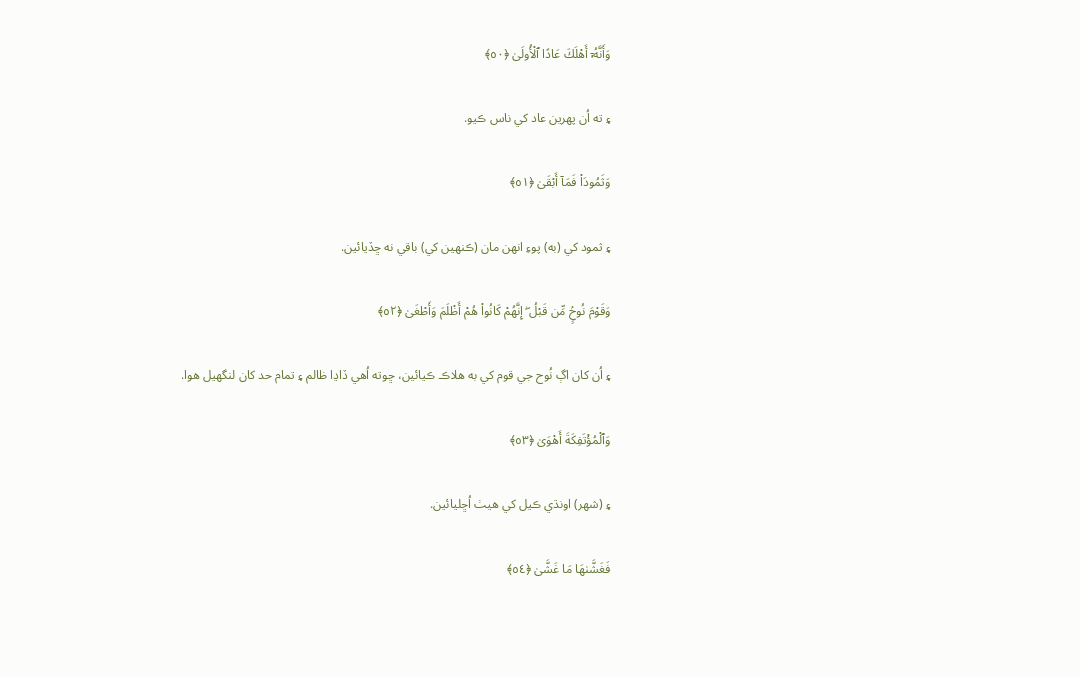وَأَنَّهُۥٓ أَهْلَكَ عَادًا ٱلْأُولَىٰ ﴿٥٠﴾

۽ ته اُن پھرين عاد کي ناس ڪيو.

وَثَمُودَاْ فَمَآ أَبْقَىٰ ﴿٥١﴾

۽ ثمود کي (به) پوءِ انھن مان (ڪنھين کي) باقي نه ڇڏيائين.

وَقَوْمَ نُوحٍۢ مِّن قَبْلُ ۖ إِنَّهُمْ كَانُواْ هُمْ أَظْلَمَ وَأَطْغَىٰ ﴿٥٢﴾

۽ اُن کان اڳ نُوح جي قوم کي به ھلاڪ ڪيائين، ڇوته اُھي ڏاڍا ظالم ۽ تمام حد کان لنگھيل ھوا.

وَٱلْمُؤْتَفِكَةَ أَهْوَىٰ ﴿٥٣﴾

۽ (شھر) اونڌي ڪيل کي ھيٺ اُڇليائين.

فَغَشَّىٰهَا مَا غَشَّىٰ ﴿٥٤﴾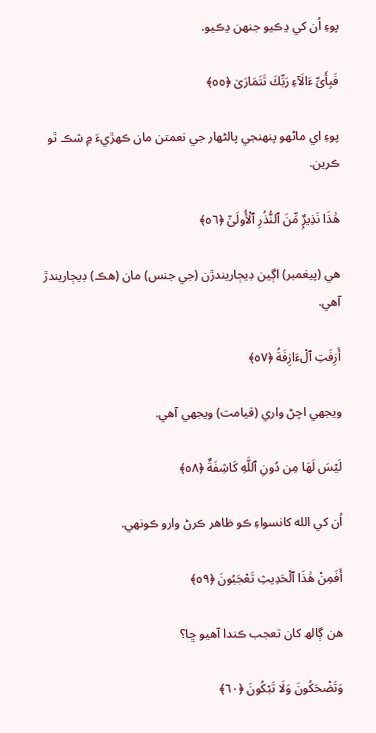پوءِ اُن کي ڍڪيو جنھن ڍڪيو.

فَبِأَىِّ ءَالَآءِ رَبِّكَ تَتَمَارَىٰ ﴿٥٥﴾

پوءِ اي ماڻھو پنھنجي پالڻھار جي نعمتن مان ڪھڙيءَ ۾ شڪ ٿو ڪرين.

هَٰذَا نَذِيرٌۭ مِّنَ ٱلنُّذُرِ ٱلْأُولَىٰٓ ﴿٥٦﴾

ھي (پيغمبر) اڳين ڊيڄاريندڙن (جي جنس) مان (ھڪ) ڊيڄاريندڙ آھي.

أَزِفَتِ ٱلْءَازِفَةُ ﴿٥٧﴾

ويجھي اچڻ واري (قيامت) ويجھي آھي.

لَيْسَ لَهَا مِن دُونِ ٱللَّهِ كَاشِفَةٌ ﴿٥٨﴾

اُن کي الله کانسواءِ ڪو ظاھر ڪرڻ وارو ڪونھي.

أَفَمِنْ هَٰذَا ٱلْحَدِيثِ تَعْجَبُونَ ﴿٥٩﴾

ھن ڳالھ کان تعجب ڪندا آھيو ڇا؟

وَتَضْحَكُونَ وَلَا تَبْكُونَ ﴿٦٠﴾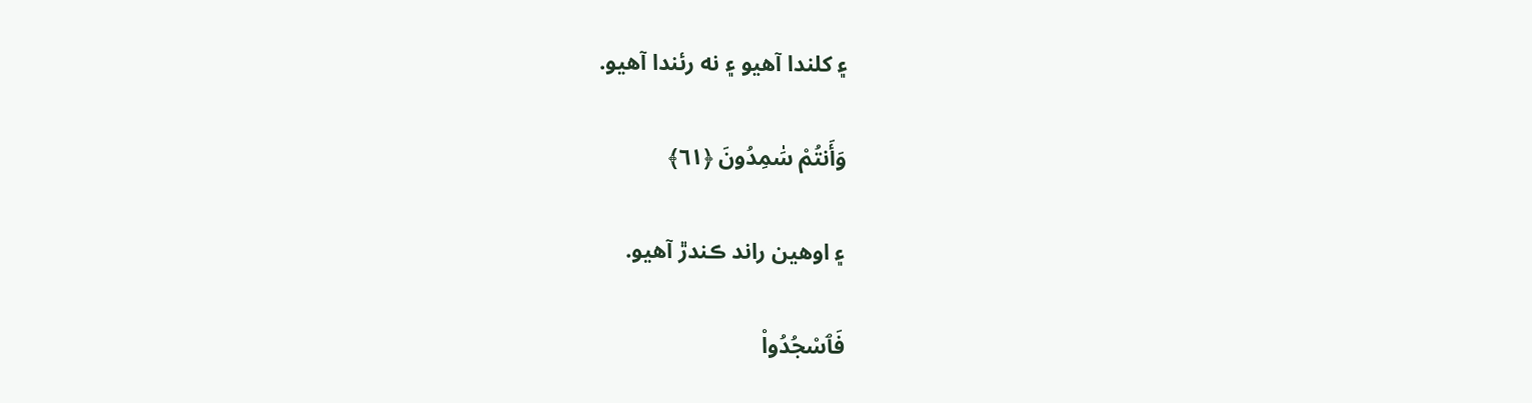۽ کلندا آھيو ۽ نه رئندا آھيو.

وَأَنتُمْ سَٰمِدُونَ ﴿٦١﴾

۽ اوھين راند ڪندڙ آھيو.

فَٱسْجُدُواْ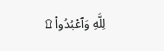لِلَّهِ وَٱعْبُدُواْ ۩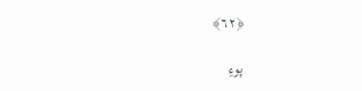﴿٦٢﴾

پوءِ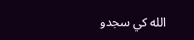الله کي سجدو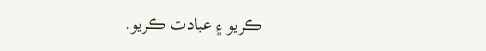ڪريو ۽ عبادت ڪريو.